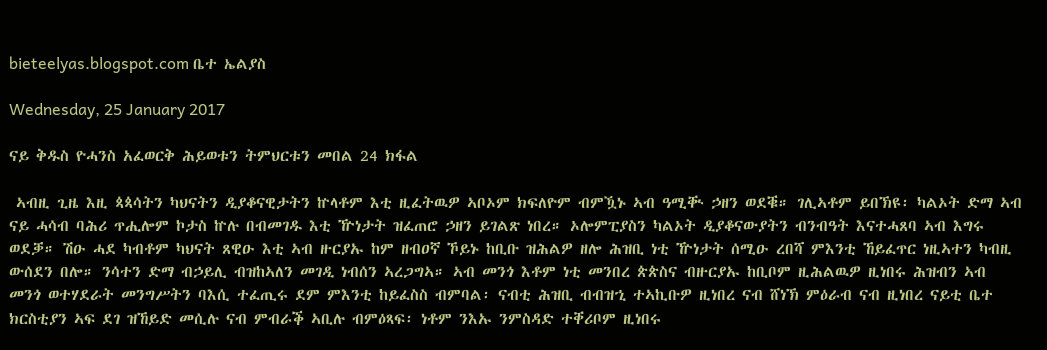bieteelyas.blogspot.com ቤተ ኤልያስ

Wednesday, 25 January 2017

ናይ ቅዱስ ዮሓንስ አፈወርቅ ሕይወቱን ትምህርቱን መበል 24 ክፋል

 ኣብዚ ጊዜ እዚ ጳጳሳትን ካህናትን ዲያቆናዊታትን ኵላቶም እቲ ዚፈትዉዎ ኣቦኦም ክፍለዮም ብምዃኑ ኣብ ዓሚቚ ኃዘን ወደቑ። ገሊኣቶም ይበኽዩ፡ ካልኦት ድማ ኣብ ናይ ሓሳብ ባሕሪ ጥሒሎም ኮታስ ኵሉ በብመገዱ እቲ ዅነታት ዝፈጠሮ ኃዘን ይገልጽ ነበረ። ኦሎምፒያስን ካልኦት ዲያቆናውያትን ብንብዓት እናተሓጸባ ኣብ እግሩ ወደቓ። ሽዑ ሓደ ካብቶም ካህናት ጸዊዑ እቲ ኣብ ዙርያኡ ከም ዘብዐኛ ኾይኑ ከቢቡ ዝሕልዎ ዘሎ ሕዝቢ ነቲ ዅነታት ሰሚዑ ረበሻ ምእንቲ ኸይፈጥር ነዚኣተን ካብዚ ውሰደን በሎ። ንሳተን ድማ ብኃይሊ ብዝከኣለን መገዲ ነብሰን ኣረጋግኣ። ኣብ መንጎ እቶም ነቲ መንበረ ጵጵስና ብዙርያኡ ከቢቦም ዚሕልዉዎ ዚነበሩ ሕዝብን ኣብ መንጎ ወተሃደራት መንግሥትን ባእሲ ተፈጢሩ ደም ምእንቲ ከይፈስስ ብምባል፡ ናብቲ ሕዝቢ ብብዝኂ ተኣኪቡዎ ዚነበረ ናብ ሸነኽ ምዕራብ ናብ ዚነበረ ናይቲ ቤተ ክርስቲያን ኣፍ ደገ ዝኸይድ መሲሉ ናብ ምብራቕ ኣቢሉ ብምዕጻፍ፡ ነቶም ንእኡ ንምስዳድ ተቐሪቦም ዚነበሩ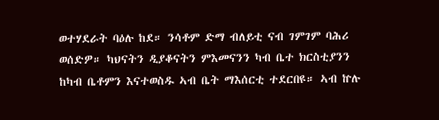ወተሃደራት ባዕሉ ከደ። ንሳቶም ድማ ብለይቲ ናብ ገምገም ባሕሪ ወሰድዎ። ካህናትን ዲያቆናትን ምእመናንን ካብ ቤተ ክርስቲያንን ከካብ ቤቶምን እናተወስዱ ኣብ ቤት ማእሰርቲ ተደርበዩ። ኣብ ኵሉ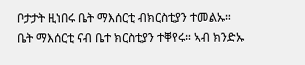ቦታታት ዚነበሩ ቤት ማእሰርቲ ብክርስቲያን ተመልኡ። ቤት ማእሰርቲ ናብ ቤተ ክርስቲያን ተቐየሩ። ኣብ ክንድኡ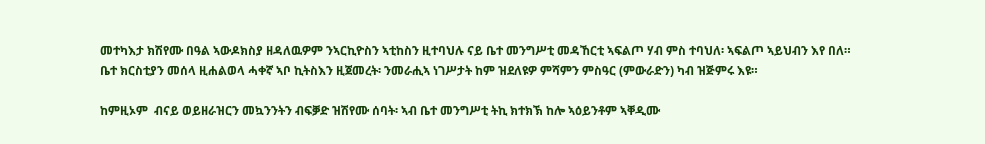መተካእታ ክሽየሙ በዓል ኣውዶክስያ ዘዳለዉዎም ንኣርኪዮስን ኣቲከስን ዚተባህሉ ናይ ቤተ መንግሥቲ መዳኸርቲ ኣፍልጦ ሃብ ምስ ተባህለ፡ ኣፍልጦ ኣይህብን እየ በለ። ቤተ ክርስቲያን መሰላ ዚሐልወላ ሓቀኛ ኣቦ ኪትስእን ዚጀመረት፡ ንመራሒኣ ነገሥታት ከም ዝደለዩዎ ምሻምን ምስዓር (ምውራድን) ካብ ዝጅምሩ እዩ።

ከምዚኦም  ብናይ ወይዘራዝርን መኳንንትን ብፍቓድ ዝሽየሙ ሰባት፡ ኣብ ቤተ መንግሥቲ ትኪ ክተክኽ ከሎ ኣዕይንቶም ኣቐዲሙ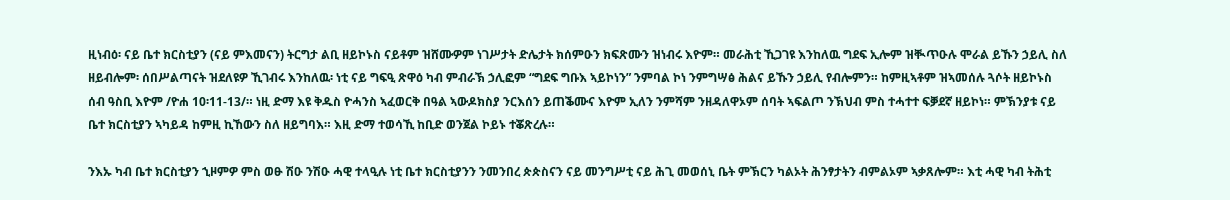ዚነብዕ፡ ናይ ቤተ ክርስቲያን (ናይ ምእመናን) ትርግታ ልቢ ዘይኮኑስ ናይቶም ዝሸሙዎም ነገሥታት ድሌታት ክሰምዑን ክፍጽሙን ዝነብሩ እዮም። መራሕቲ ኺጋገዩ እንከለዉ ግደፍ ኢሎም ዝቚጥዑሉ ሞራል ይኹን ኃይሊ ስለ ዘይብሎም፡ ሰበሥልጣናት ዝደለዩዎ ኺገብሩ እንከለዉ፡ ነቲ ናይ ግፍዒ ጽዋዕ ካብ ምብራኽ ኃሊፎም “ግደፍ ግቡእ ኣይኮነን” ንምባል ኮነ ንምግሣፅ ሕልና ይኹን ኃይሊ የብሎምን። ከምዚኣቶም ዝኣመሰሉ ጓሶት ዘይኮኑስ ሰብ ዓስቢ እዮም /ዮሐ 10፡11-13/። ነዚ ድማ እዩ ቅዱስ ዮሓንስ ኣፈወርቅ በዓል ኣውዶክስያ ንርእሰን ይጠቕሙና እዮም ኢለን ንምሻም ንዘዳለዋኦም ሰባት ኣፍልጦ ንኽህብ ምስ ተሓተተ ፍቓደኛ ዘይኮነ። ምኽንያቱ ናይ ቤተ ክርስቲያን ኣካይዳ ከምዚ ኪኸውን ስለ ዘይግባእ። እዚ ድማ ተወሳኺ ከቢድ ወንጀል ኮይኑ ተቖጽረሉ።

ንእኡ ካብ ቤተ ክርስቲያን ኂዞምዎ ምስ ወፁ ሽዑ ንሽዑ ሓዊ ተላዒሉ ነቲ ቤተ ክርስቲያንን ንመንበረ ጵጵስናን ናይ መንግሥቲ ናይ ሕጊ መወሰኒ ቤት ምኽርን ካልኦት ሕንፃታትን ብምልኦም ኣቃጸሎም። እቲ ሓዊ ካብ ትሕቲ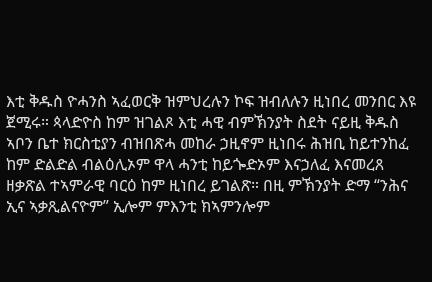እቲ ቅዱስ ዮሓንስ ኣፈወርቅ ዝምህረሉን ኮፍ ዝብለሉን ዚነበረ መንበር እዩ ጀሚሩ። ጳላድዮስ ከም ዝገልጾ እቲ ሓዊ ብምኽንያት ስደት ናይዚ ቅዱስ ኣቦን ቤተ ክርስቲያን ብዝበጽሓ መከራ ኃዚኖም ዚነበሩ ሕዝቢ ከይተንከፈ ከም ድልድል ብልዕሊኦም ዋላ ሓንቲ ከይጐድኦም እናኃለፈ እናመረጸ ዘቃጽል ተኣምራዊ ባርዕ ከም ዚነበረ ይገልጽ። በዚ ምኽንያት ድማ “ንሕና ኢና ኣቃጺልናዮም” ኢሎም ምእንቲ ክኣምንሎም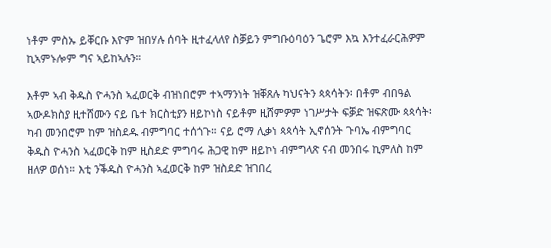ነቶም ምስኡ ይቐርቡ እዮም ዝበሃሉ ሰባት ዚተፈላለየ ስቓይን ምግቡዕባዕን ጌሮም እኳ እንተፈራርሕዎም ኪኣምኑሎም ግና ኣይከኣሉን።

እቶም ኣብ ቅዱስ ዮሓንስ ኣፈወርቅ ብዝነበሮም ተኣማንነት ዝቐጸሉ ካህናትን ጳጳሳትን፡ በቶም ብበዓል ኣውዶክስያ ዚተሸሙን ናይ ቤተ ክርስቲያን ዘይኮነስ ናይቶም ዚሸምዎም ነገሥታት ፍቓድ ዝፍጽሙ ጳጳሳት፡ ካብ መንበሮም ከም ዝስደዱ ብምግባር ተሰጎጉ። ናይ ሮማ ሊቃነ ጳጳሳት ኢኖሰንት ጉባኤ ብምግባር ቅዱስ ዮሓንስ ኣፈወርቅ ከም ዚስደድ ምግባሩ ሕጋዊ ከም ዘይኮነ ብምግላጽ ናብ መንበሩ ኪምለስ ከም ዘለዎ ወሰነ። እቲ ንቕዱስ ዮሓንስ ኣፈወርቅ ከም ዝስደድ ዝገበረ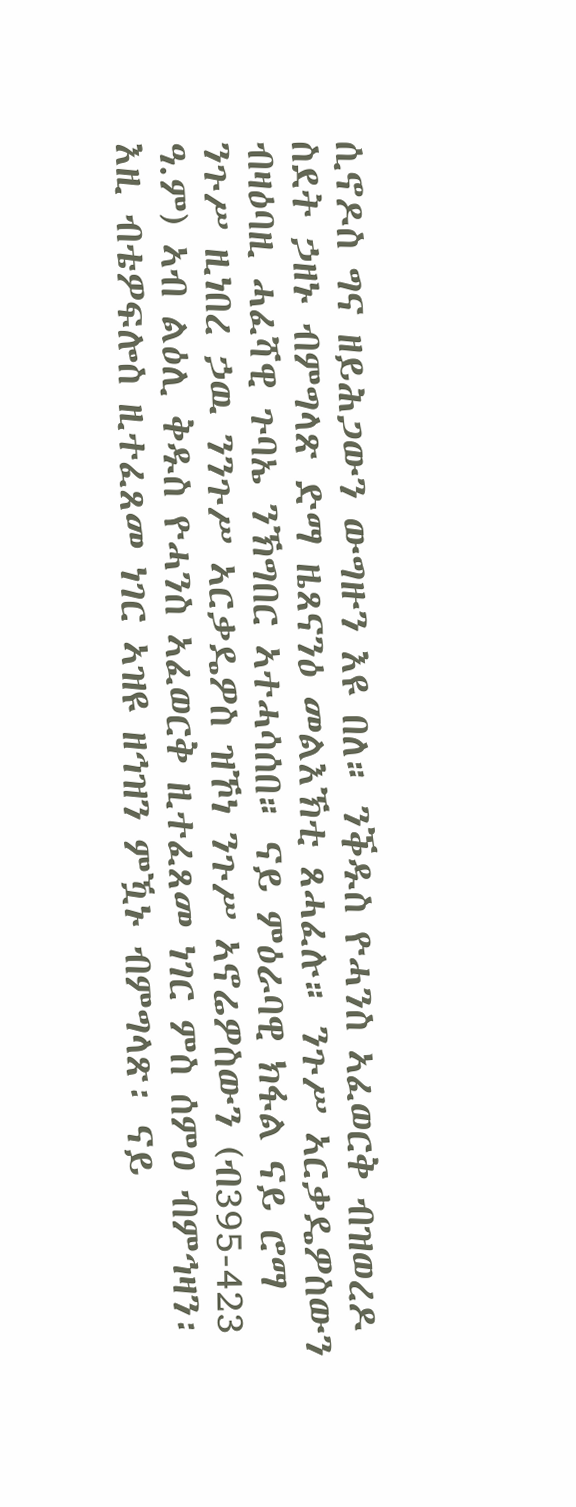ሲኖዶስ ግና ዘይሕጋውን ውግዙን እዩ በለ። ንቕዱስ ዮሓንስ ኣፈወርቅ ብዝወረዶ ስደት ኃዘኑ ብምግላጽ ድማ ዜጸናንዕ መልእኽቲ ጸሓፈሉ። ንጉሥ ኣርቃዴዎስውን ብዛዕባዚ ሓፈሻዊ ጉባኤ ንኽግበር ኣተሓሳሰበ። ናይ ምዕራባዊ ክፋል ናይ ሮማ ንጉሥ ዚነበረ ኃዉ ንንጉሥ ኣርቃዴዎስ ዝኾነ ንጉሥ ኣኖሬዎስውን (ብ395-423 ዓ.ም) ኣብ ልዕሊ ቅዱስ ዮሓንስ ኣፈወርቅ ዚተፈጸመ ነገር ምስ ሰምዐ ብምኅዛን፡ እዚ ብቴዎፍሎስ ዚተፈጸመ ነገር ኣዝዩ ዘኅዝን ምዃኑ ብምግላጽ፡ ናይ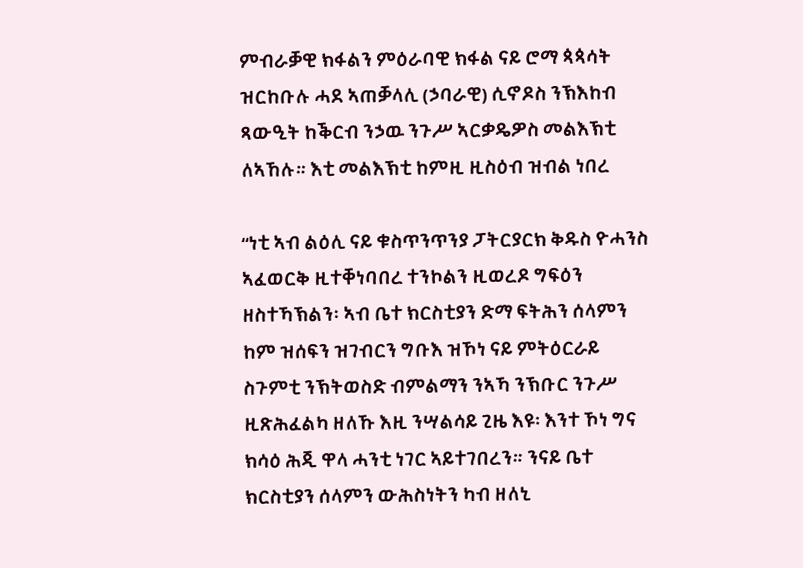ምብራቓዊ ክፋልን ምዕራባዊ ክፋል ናይ ሮማ ጳጳሳት ዝርከቡሉ ሓደ ኣጠቓላሊ (ኃባራዊ) ሲኖዶስ ንኽእከብ ጻውዒት ከቕርብ ንኃዉ ንጉሥ ኣርቃዴዎስ መልእኽቲ ለኣኸሉ። እቲ መልእኽቲ ከምዚ ዚስዕብ ዝብል ነበረ

“ነቲ ኣብ ልዕሊ ናይ ቁስጥንጥንያ ፓትርያርክ ቅዱስ ዮሓንስ ኣፈወርቅ ዚተቐነባበረ ተንኮልን ዚወረዶ ግፍዕን ዘስተኻኽልን፡ ኣብ ቤተ ክርስቲያን ድማ ፍትሕን ሰላምን ከም ዝሰፍን ዝገብርን ግቡእ ዝኾነ ናይ ምትዕርራይ ስጉምቲ ንኽትወስድ ብምልማን ንኣኻ ንኽቡር ንጉሥ ዚጽሕፈልካ ዘለኹ እዚ ንሣልሳይ ጊዜ እዩ፡ እንተ ኾነ ግና ክሳዕ ሕጂ ዋላ ሓንቲ ነገር ኣይተገበረን። ንናይ ቤተ ክርስቲያን ሰላምን ውሕስነትን ካብ ዘለኒ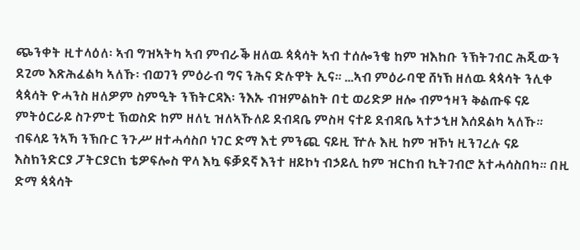ጭንቀት ዚተላዕለ፡ ኣብ ግዝኣትካ ኣብ ምብራቕ ዘለዉ ጳጳሳት ኣብ ተሰሎንቄ ከም ዝእከቡ ንኽትገብር ሕጂውን ደጊመ እጽሕፈልካ ኣለኹ፡ ብወገን ምዕራብ ግና ንሕና ድሉዋት ኢና። ...ኣብ ምዕራባዊ ሸነኽ ዘለዉ ጳጳሳት ንሊቀ ጳጳሳት ዮሓንስ ዘለዎም ስምዒት ንኽትርዳእ፡ ንእኡ ብዝምልከት በቲ ወሪድዎ ዘሎ ብምኅዛን ቅልጡፍ ናይ ምትዕርራይ ስጉምቲ ኽወስድ ከም ዘለኒ ዝለኣኹለይ ደብዳቤ ምስዛ ናተይ ደብዳቤ ኣተኃኂዘ እሰደልካ ኣለኹ። ብፍላይ ንኣኻ ንኽቡር ንጉሥ ዘተሓሳስቦ ነገር ድማ እቲ ምንጪ ናይዚ ዅሉ እዚ ከም ዝኾነ ዚንገረሉ ናይ እስክንድርያ ፓትርያርክ ቴዎፍሎስ ዋላ እኳ ፍቓደኛ እንተ ዘይኮነ ብኃይሊ ከም ዝርከብ ኪትገብሮ አተሓሳስበካ። በዚ ድማ ጳጳሳት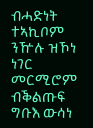ብሓድነት ተኣኪቦም ንዅሉ ዝኾነ ነገር መርሚሮም ብቕልጡፍ ግቡእ ውሳነ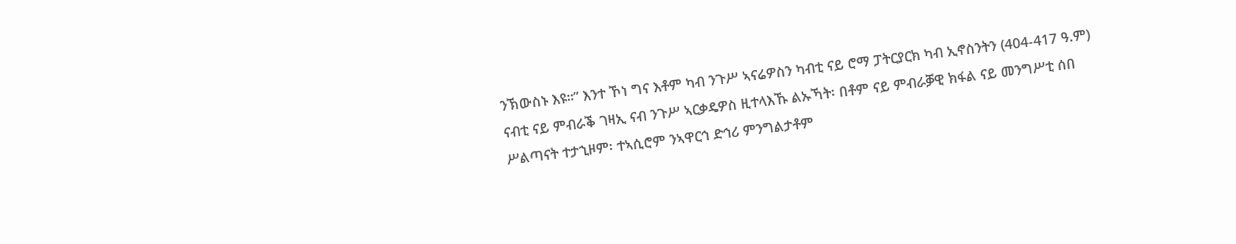ንኽውስኑ እዩ።” እንተ ኾነ ግና እቶም ካብ ንጉሥ ኣናሬዎስን ካብቲ ናይ ሮማ ፓትርያርክ ካብ ኢኖስንትን (404-417 ዓ.ም) ናብቲ ናይ ምብራቕ ገዛኢ ናብ ንጉሥ ኣርቃዴዎስ ዚተላእኹ ልኡኻት፡ በቶም ናይ ምብራቓዊ ክፋል ናይ መንግሥቲ ሰበ ሥልጣናት ተታኂዞም፡ ተኣሲሮም ንኣዋርኅ ድኅሪ ምንግልታቶም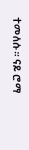ተመለሱ። ናይ ሮማ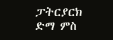ፓትርያርክ ድማ ምስ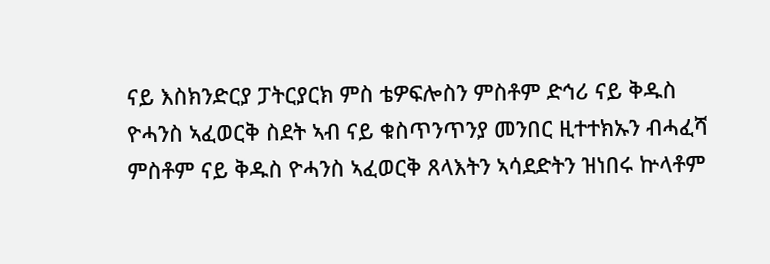ናይ እስክንድርያ ፓትርያርክ ምስ ቴዎፍሎስን ምስቶም ድኅሪ ናይ ቅዱስ ዮሓንስ ኣፈወርቅ ስደት ኣብ ናይ ቁስጥንጥንያ መንበር ዚተተክኡን ብሓፈሻ ምስቶም ናይ ቅዱስ ዮሓንስ ኣፈወርቅ ጸላእትን ኣሳደድትን ዝነበሩ ኵላቶም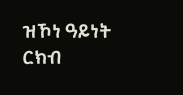ዝኾነ ዓይነት ርክብ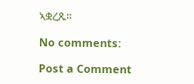ኣቋረጹ።

No comments:

Post a Comment